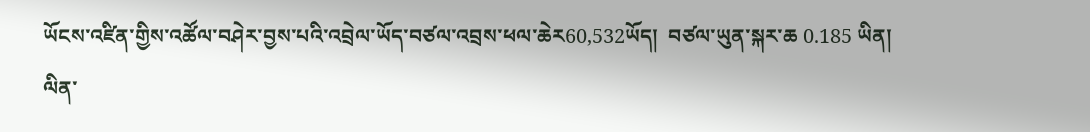ཡོངས་འཛིན་གྱིས་འཚོལ་བཤེར་བྱས་པའི་འབྲེལ་ཡོད་བཙལ་འབྲས་ཕལ་ཆེར60,532ཡོད།  བཙལ་ཡུན་སྐར་ཆ 0.185 ཡིན།
ལིན་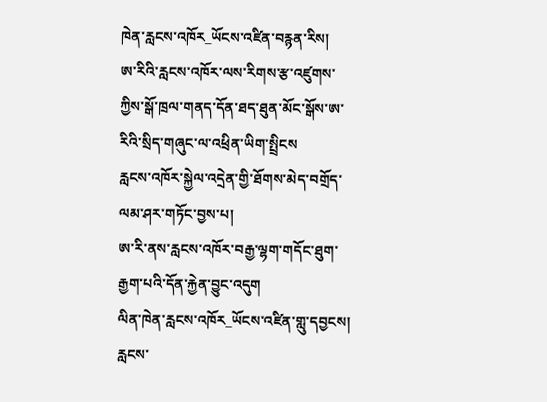ཁེན་རླངས་འཁོར_ཡོངས་འཛིན་བརྙན་རིས།
ཨ་རིའི་རླངས་འཁོར་ལས་རིགས་རྩ་འཛུགས་ཀྱིས་སྒོ་ཁྲལ་གནད་དོན་ཐད་ཐུན་མོང་སྒོས་ཨ་རིའི་སྲིད་གཞུང་ལ་འཕྲིན་ཡིག་སྤྲིངས
རླངས་འཁོར་སྐྱེལ་འདྲེན་གྱི་ཐོགས་མེད་བགྲོད་ལམ་ཤར་གཏོང་བྱས་པ།
ཨ་རི་ནས་རླངས་འཁོར་བརྒྱ་ལྷག་གདོང་ཐུག་རྒྱག་པའི་དོན་རྐྱེན་བྱུང་འདུག
ལིན་ཁེན་རླངས་འཁོར_ཡོངས་འཛིན་གླུ་དབྱངས།
རླངས་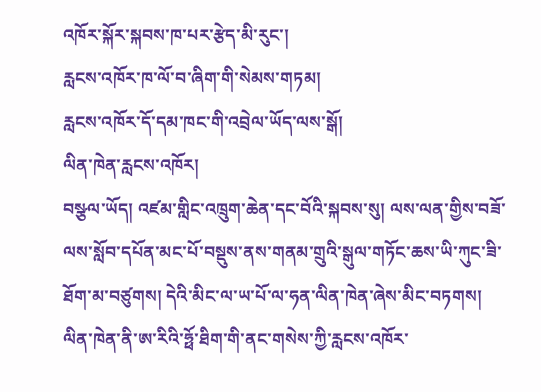འཁོར་སྐོར་སྐབས་ཁ་པར་རྩེད་མི་རུང་།
རླངས་འཁོར་ཁ་ལོ་བ་ཞིག་གི་སེམས་གཏམ།
རླངས་འཁོར་དོ་དམ་ཁང་གི་འབྲེལ་ཡོད་ལས་སྒོ།
ལིན་ཁེན་རླངས་འཁོར།
བསྩལ་ཡོད། འཛམ་གླིང་འཁྲུག་ཆེན་དང་བོའི་སྐབས་སུ། ལས་ལན་གྱིས་བཟོ་ལས་སློབ་དཔོན་མང་པོ་བསྡུས་ནས་གནམ་གྲུའི་སྒུལ་གཏོང་ཆས་ཡི་ཀུང་ཟི་ཐོག་མ་བཙུགས། དེའི་མིང་ལ་ཡ་པོ་ལ་ཧན་ལིན་ཁེན་ཞེས་མིང་བཏགས། ལིན་ཁེན་ནི་ཨ་རིའི་ཧྥོ་ཐིག་གི་ནང་གསེས་ཀྱི་རླངས་འཁོར་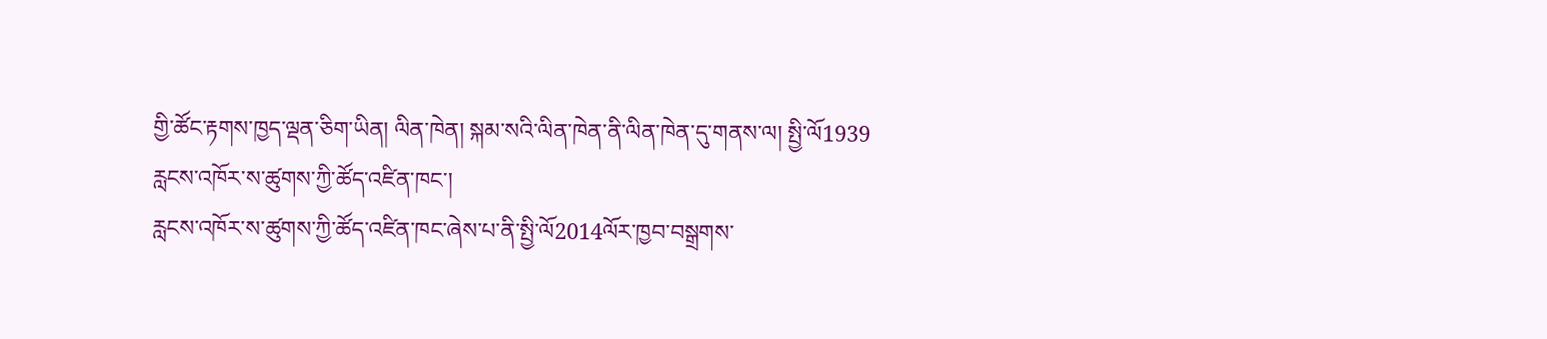གྱི་ཚོང་རྟགས་ཁྱད་ལྡན་ཅིག་ཡིན། ལིན་ཁེན། སྐམ་སའི་ལིན་ཁེན་ནི་ལིན་ཁེན་དུ་གནས་ལ། སྤྱི་ལོ1939
རླངས་འཁོར་ས་ཚུགས་ཀྱི་ཚོད་འཛིན་ཁང་།
རླངས་འཁོར་ས་ཚུགས་ཀྱི་ཚོད་འཛིན་ཁང་ཞེས་པ་ནི་སྤྱི་ལོ2014ལོར་ཁྱབ་བསྒྲགས་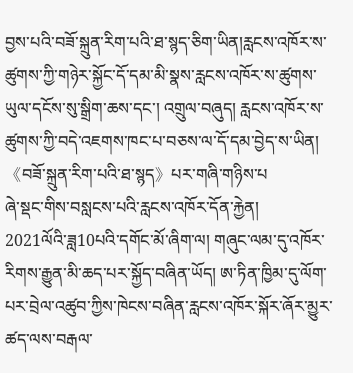བྱས་པའི་བཟོ་སྐྲུན་རིག་པའི་ཐ་སྙད་ཅིག་ཡིན།རླངས་འཁོར་ས་ཚུགས་ཀྱི་གཉེར་སྐྱོང་དོ་དམ་མི་སྣས་རླངས་འཁོར་ས་ཚུགས་ཡུལ་དངོས་སུ་སྒྲིག་ཆས་དང་། འགྲུལ་བཞུད། རླངས་འཁོར་ས་ཚུགས་ཀྱི་བདེ་འཇགས་ཁང་པ་བཅས་ལ་དོ་དམ་བྱེད་ས་ཡིན། 《བཟོ་སྐྲུན་རིག་པའི་ཐ་སྙད》པར་གཞི་གཉིས་པ
ཞེ་སྡང་གིས་བསླངས་པའི་རླངས་འཁོར་དོན་རྐྱེན།
2021ལོའི་ཟླ10པའི་དགོང་མོ་ཞིག་ལ། གཞུང་ལམ་དུ་འཁོར་རིགས་རྒྱུན་མི་ཆད་པར་སྐྱོད་བཞིན་ཡོད། ཨ་ཏིན་ཁྱིམ་དུ་ལོག་པར་བྲེལ་འཚུབ་ཀྱིས་ཁེངས་བཞིན་རླངས་འཁོར་སྐོར་ཞོར་མྱུར་ཚད་ལས་བརྒལ་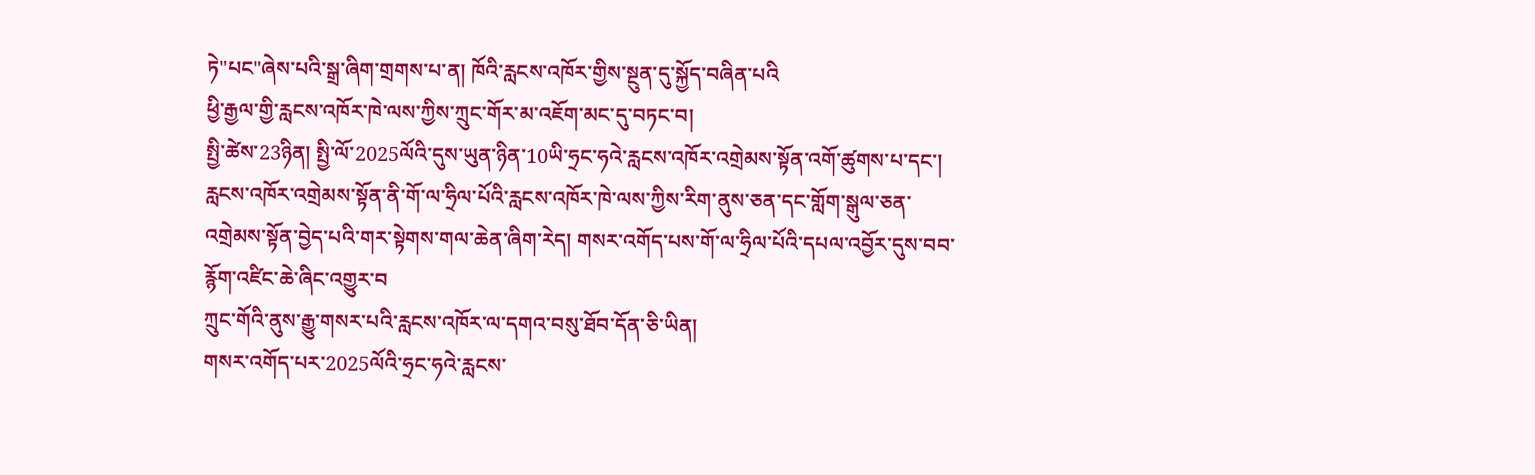ཏེ"པང"ཞེས་པའི་སྒྲ་ཞིག་གྲགས་པ་ན། ཁོའི་རླངས་འཁོར་གྱིས་སྔུན་དུ་སྐྱོད་བཞིན་པའི
ཕྱི་རྒྱལ་གྱི་རླངས་འཁོར་ཁེ་ལས་ཀྱིས་ཀྲུང་གོར་མ་འཇོག་མང་དུ་བཏང་བ།
སྤྱི་ཚེས་23ཉིན། སྤྱི་ལོ་2025ལོའི་དུས་ཡུན་ཉིན་10ཡི་ཧྲང་ཧའེ་རླངས་འཁོར་འགྲེམས་སྟོན་འགོ་ཚུགས་པ་དང་། རླངས་འཁོར་འགྲེམས་སྟོན་ནི་གོ་ལ་ཧྲིལ་པོའི་རླངས་འཁོར་ཁེ་ལས་ཀྱིས་རིག་ནུས་ཅན་དང་གློག་སྒུལ་ཅན་འགྲེམས་སྟོན་བྱེད་པའི་གར་སྟེགས་གལ་ཆེན་ཞིག་རེད། གསར་འགོད་པས་གོ་ལ་ཧྲིལ་པོའི་དཔལ་འབྱོར་དུས་བབ་རྙོག་འཛིང་ཆེ་ཞིང་འགྱུར་བ
ཀྲུང་གོའི་ནུས་རྒྱུ་གསར་པའི་རླངས་འཁོར་ལ་དགའ་བསུ་ཐོབ་དོན་ཅི་ཡིན།
གསར་འགོད་པར་2025ལོའི་ཧྲང་ཧའེ་རླངས་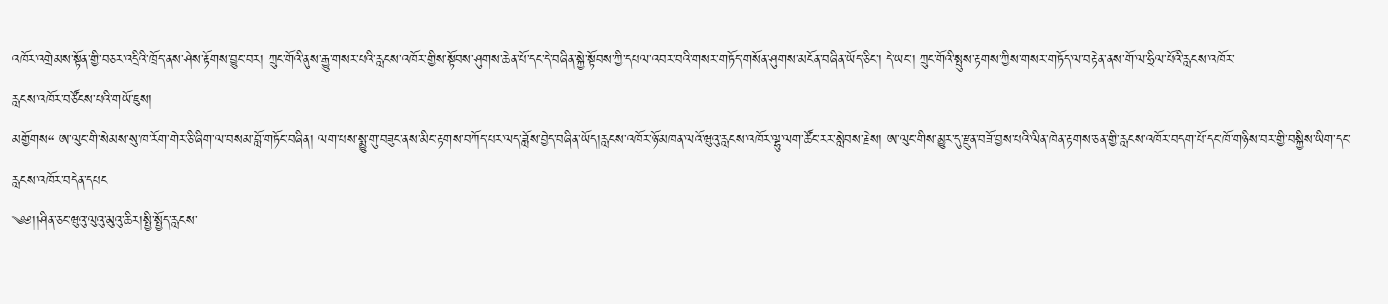འཁོར་འགྲེམས་སྟོན་གྱི་བཅར་འདྲིའི་ཁྲོད་ནས་ཤེས་རྟོགས་བྱུང་བར། ཀྲུང་གོའི་ནུས་རྒྱུ་གསར་པའི་རླངས་འཁོར་གྱིས་སྟོབས་ཤུགས་ཆེན་པོ་དང་དེ་བཞིན་སྐྱེ་སྟོབས་ཀྱི་དཔལ་འབར་བའི་གསར་གཏོད་གསོན་ཤུགས་མངོན་བཞིན་ཡོད་ཅིང་། དེ་ཡང་། ཀྲུང་གོའི་སྤུས་རྟགས་ཀྱིས་གསར་གཏོད་ལ་བརྟེན་ནས་གོ་ལ་ཧྲིལ་པོའི་རླངས་འཁོར་
རླངས་འཁོར་བཙོངས་པའི་གཡོ་ཇུས།
མགྱོགས“ ཨ་ལུང་གི་སེམས་སུ་ཁ་རོག་གེར་ཅི་ཞིག་ལ་བསམ་བློ་གཏོང་བཞིན། ལག་པས་སྨྱུ་གུ་བཟུང་ནས་མིང་རྟགས་བཀོད་པར་ལད་ཟློས་བྱེད་བཞིན་ཡོད།རླངས་འཁོར་ཉོ་མཁན་ལའོ་ཝུའུ་རླངས་འཁོར་ལྷུ་ལག་ཚོང་རར་སླེབས་རྗེས། ཨ་ལུང་གིས་མྱུར་དུ་རྫུན་བཟོ་བྱས་པའི་ལིན་ཁེན་རྟགས་ཅན་གྱི་རླངས་འཁོར་བདག་པོ་དང་ཁོ་གཉིས་བར་གྱི་བསྐྱིས་ཡིག་དང་རླངས་འཁོར་བདེན་དཔང
༄༅།།ཤིན་ཅང་ཝུའུ་ལུའུ་མུའུ་ཆིར།སྤྱི་སྤྱོད་རླངས་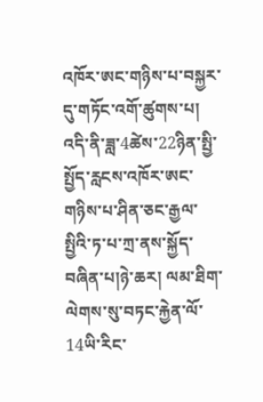འཁོར་ཨང་གཉིས་པ་བསྐྱར་དུ་གཏོང་འགོ་ཚུགས་པ།
འདི་ནི་ཟླ་4ཚེས་22ཉིན་སྤྱི་སྤྱོད་རླངས་འཁོར་ཨང་གཉིས་པ་ཤིན་ཅང་རྒྱལ་སྤྱིའི་ཏ་པ་ཀྲ་ནས་སྐྱོད་བཞིན་པ།ཉེ་ཆར། ལམ་ཐིག་ལེགས་སུ་བཏང་རྐྱེན་ལོ་14ཡི་རིང་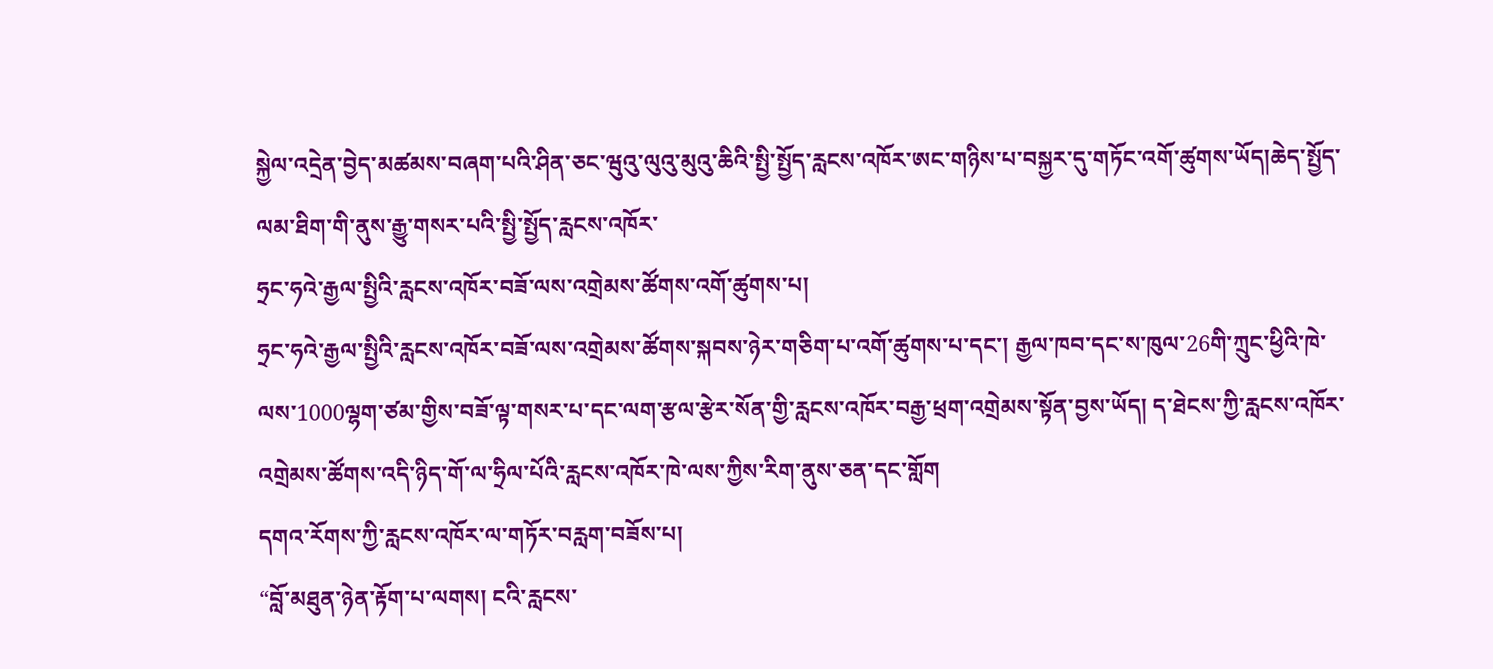སྐྱེལ་འདྲེན་བྱེད་མཚམས་བཞག་པའི་ཤིན་ཅང་ཝུའུ་ལུའུ་མུའུ་ཆིའི་སྤྱི་སྤྱོད་རླངས་འཁོར་ཨང་གཉིས་པ་བསྐྱར་དུ་གཏོང་འགོ་ཚུགས་ཡོད།ཆེད་སྤྱོད་ལམ་ཐིག་གི་ནུས་རྒྱུ་གསར་པའི་སྤྱི་སྤྱོད་རླངས་འཁོར་
ཧྲང་ཧའེ་རྒྱལ་སྤྱིའི་རླངས་འཁོར་བཟོ་ལས་འགྲེམས་ཚོགས་འགོ་ཚུགས་པ།
ཧྲང་ཧའེ་རྒྱལ་སྤྱིའི་རླངས་འཁོར་བཟོ་ལས་འགྲེམས་ཚོགས་སྐབས་ཉེར་གཅིག་པ་འགོ་ཚུགས་པ་དང་། རྒྱལ་ཁབ་དང་ས་ཁུལ་26གི་ཀྲུང་ཕྱིའི་ཁེ་ལས་1000ལྷག་ཙམ་གྱིས་བཟོ་ལྟ་གསར་པ་དང་ལག་རྩལ་རྩེར་སོན་གྱི་རླངས་འཁོར་བརྒྱ་ཕྲག་འགྲེམས་སྟོན་བྱས་ཡོད། ད་ཐེངས་ཀྱི་རླངས་འཁོར་འགྲེམས་ཚོགས་འདི་ཉིད་གོ་ལ་ཧྲིལ་པོའི་རླངས་འཁོར་ཁེ་ལས་ཀྱིས་རིག་ནུས་ཅན་དང་གློག
དགའ་རོགས་ཀྱི་རླངས་འཁོར་ལ་གཏོར་བརླག་བཟོས་པ།
“བློ་མཐུན་ཉེན་རྟོག་པ་ལགས། ངའི་རླངས་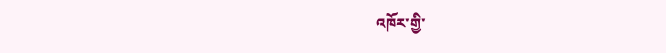འཁོར་གྱི་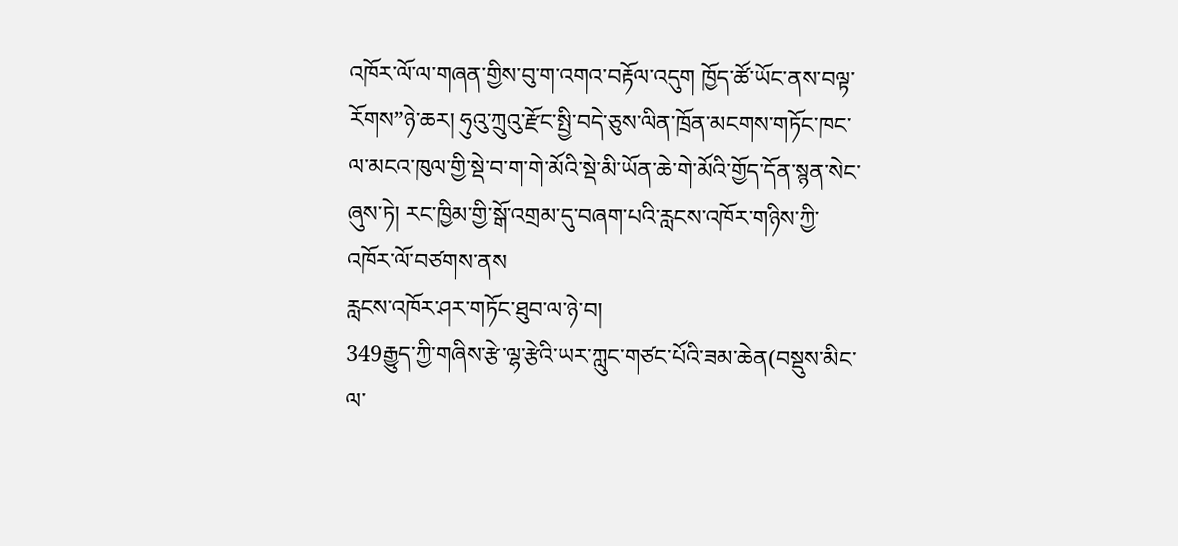འཁོར་ལོ་ལ་གཞན་གྱིས་བུ་ག་འགའ་བརྟོལ་འདུག ཁྱོད་ཚོ་ཡོང་ནས་བལྟ་རོགས”ཉེ་ཆར། ཧུའུ་ཀྲུའུ་རྫོང་སྤྱི་བདེ་ཅུས་ལིན་ཁྲོན་མངགས་གཏོང་ཁང་ལ་མངའ་ཁུལ་གྱི་སྡེ་བ་ག་གེ་མོའི་སྡེ་མི་ཡོན་ཆེ་གེ་མོའི་གྱོད་དོན་སྙན་སེང་ཞུས་ཏེ། རང་ཁྱིམ་གྱི་སྒོ་འགྲམ་དུ་བཞག་པའི་རླངས་འཁོར་གཉིས་ཀྱི་འཁོར་ལོ་བཙགས་ནས
རླངས་འཁོར་ཤར་གཏོང་ཐུབ་ལ་ཉེ་བ།
349རྒྱུད་ཀྱི་གཞིས་རྩེ་ལྷ་རྩེའི་ཡར་ཀླུང་གཙང་པོའི་ཟམ་ཆེན(བསྡུས་མིང་ལ་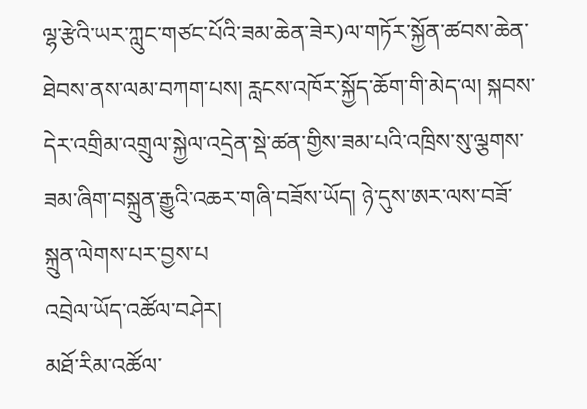ལྷ་རྩེའི་ཡར་ཀླུང་གཙང་པོའི་ཟམ་ཆེན་ཟེར)ལ་གཏོར་སྐྱོན་ཚབས་ཆེན་ཐེབས་ནས་ལམ་བཀག་པས། རླངས་འཁོར་སྐྱོད་ཆོག་གི་མེད་ལ། སྐབས་དེར་འགྲིམ་འགྲུལ་སྐྱེལ་འདྲེན་སྡེ་ཚན་གྱིས་ཟམ་པའི་འཁྲིས་སུ་ལྕགས་ཟམ་ཞིག་བསྐྲུན་རྒྱུའི་འཆར་གཞི་བཟོས་ཡོད། ཉེ་དུས་ཨར་ལས་བཟོ་སྐྲུན་ལེགས་པར་བྱས་པ
འབྲེལ་ཡོད་འཚོལ་བཤེར།
མཐོ་རིམ་འཚོལ་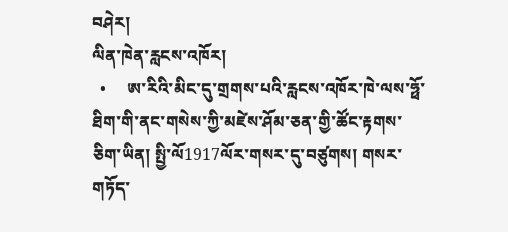བཤེར།
ལིན་ཁེན་རླངས་འཁོར།
  •     ཨ་རིའི་མིང་དུ་གྲགས་པའི་རླངས་འཁོར་ཁེ་ལས་ཧྥོ་ཐིག་གི་ནང་གསེས་ཀྱི་མཛེས་ཤོམ་ཅན་གྱི་ཚོང་རྟགས་ཅིག་ཡིན། སྤྱི་ལོ1917ལོར་གསར་དུ་བཙུགས། གསར་གཏོད་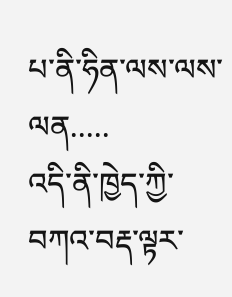པ་ནི་ཧིན་ལས་ལས་ལན.....
འདི་ནི་ཁྱེད་ཀྱི་བཀའ་བརྡ་ལྟར་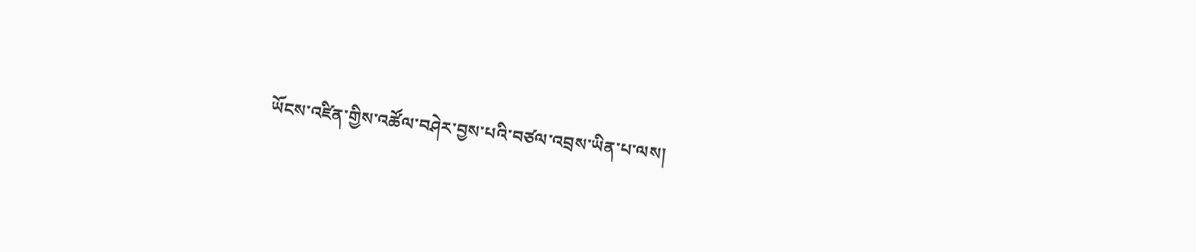ཡོངས་འཛིན་གྱིས་འཚོལ་བཤེར་བྱས་པའི་བཙལ་འབྲས་ཡིན་པ་ལས།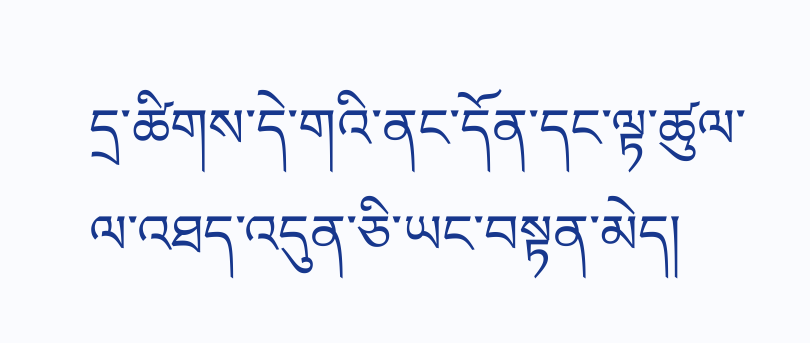དྲ་ཚིགས་དེ་གའི་ནང་དོན་དང་ལྟ་ཚུལ་ལ་འཐད་འདུན་ཅི་ཡང་བསྟན་མེད།